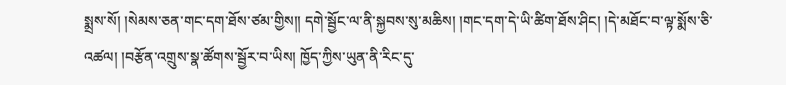སྨྲས་སོ། །སེམས་ཅན་གང་དག་ཐོས་ཙམ་གྱིས།། དགེ་སྦྱོང་ལ་ནི་སྐྱབས་སུ་མཆིས། །གང་དག་དེ་ཡི་ཚིག་ཐོས་ཤིང། །དེ་མཐོང་བ་ལྟ་སྨོས་ཅི་འཚལ། །བརྩོན་འགྲུས་སྣ་ཚོགས་སྦྱོར་བ་ཡིས། ཁྱོད་ཀྱིས་ཡུན་ནི་རིང་དུ་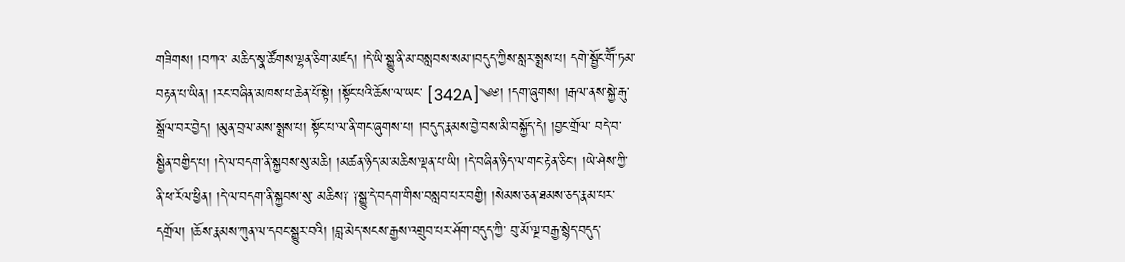གཟིགས། །བཀའ་ མཆིད་སྣ་ཚོགས་ལྷན་ཅིག་མཛད། །དེ་ཡི་སྒྱུ་ནི་མ་བསླབས་སམ་།བདུད་ཀྱིས་སླར་སྨྲས་པ། དགེ་སྦྱོང་གཽ་ཏམ་བརྟན་པ་ཡིན། །རང་བཞིན་མཁས་པ་ཆེན་པོ་སྟེ། །སྟོང་པའི་ཆོས་ལ་ཡང་ [342A]༄༅། །དག་ཞུགས། །རྒལ་ནས་སྐྱེ་རྒུ་སྒྲོལ་བར་བྱེད། །མུན་བྲལ་མས་སྨྲས་པ། སྟོང་པ་ལ་ནི་གང་ཞུགས་པ། །བདུད་རྣམས་བྱེ་བས་མི་བསྐྱོད་དེ། །བྱང་གྲོལ་ བདེ་བ་སྦྱིན་བགྱིད་པ། །དེ་ལ་བདག་ནི་སྐྱབས་སུ་མཆི། །མཚན་ཉིད་མ་མཆིས་ལྡན་པ་ཡི། །དེ་བཞིན་ཉིད་ལ་གང་རྟེན་ཅིང། །ཡེ་ཤེས་ཀྱི་ནི་ཕ་རོལ་ཕྱིན། །དེ་ལ་བདག་ནི་སྐྱབས་སུ་ མཆིས༑ ༑སྒྱུ་དེ་བདག་གིས་བསླབ་པར་བགྱི། །སེམས་ཅན་ཐམས་ཅད་རྣམ་པར་དགྲོལ། །ཆོས་རྣམས་ཀུན་ལ་དབང་སྒྱུར་བའི། །བླ་མེད་སངས་རྒྱས་འགྲུབ་པར་ཤོག་བདུད་ཀྱི་ བུ་མོ་ལྔ་བརྒྱ་སྙེད་བདུད་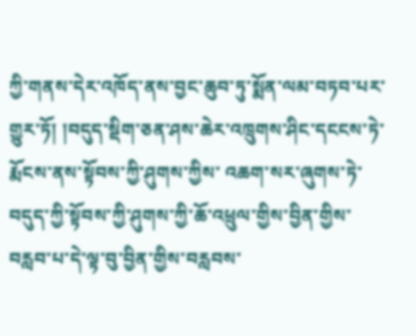ཀྱི་གནས་དེར་འཁོད་ནས་བྱང་ཆུབ་ཏུ་སྨོན་ལམ་བཏབ་པར་གྱུར་ཏོ། །བདུད་སྡིག་ཅན་ཤས་ཆེར་འཁྲུགས་ཤིང་དངངས་ཏེ་རྨོངས་ནས་སྟོབས་ཀྱི་ཤུགས་ཀྱིས་ འཆག་སར་ཞུགས་ཏེ་བདུད་ཀྱི་སྟོབས་ཀྱི་ཤུགས་ཀྱི་ཆོ་འཕྲུལ་གྱིས་བྱིན་གྱིས་བརླབ་པ་དེ་ལྟ་བུ་བྱིན་གྱིས་བརླབས་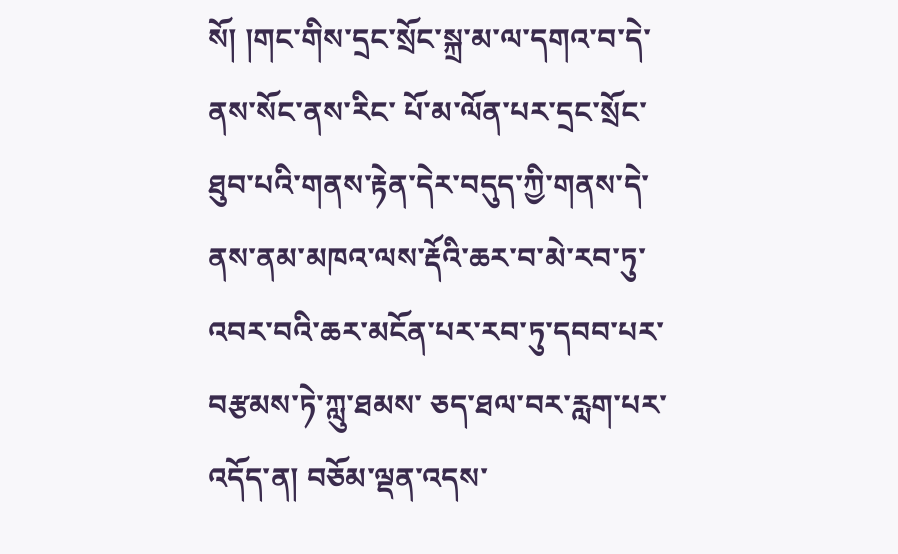སོ། །གང་གིས་དྲང་སྲོང་སྐྲ་མ་ལ་དགའ་བ་དེ་ནས་སོང་ནས་རིང་ པོ་མ་ལོན་པར་དྲང་སྲོང་ཐུབ་པའི་གནས་རྟེན་དེར་བདུད་ཀྱི་གནས་དེ་ནས་ནམ་མཁའ་ལས་རྡོའི་ཆར་བ་མེ་རབ་ཏུ་འབར་བའི་ཆར་མངོན་པར་རབ་ཏུ་དབབ་པར་བརྩམས་ཏེ་ཀླུ་ཐམས་ ཅད་ཐལ་བར་རླག་པར་འདོད་ན། བཅོམ་ལྡན་འདས་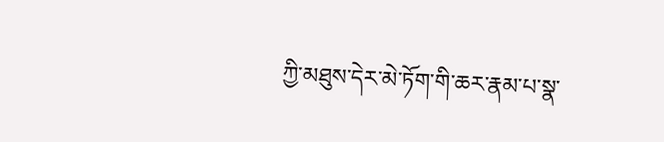ཀྱི་མཐུས་དེར་མེ་ཏོག་གི་ཆར་རྣམ་པ་སྣ་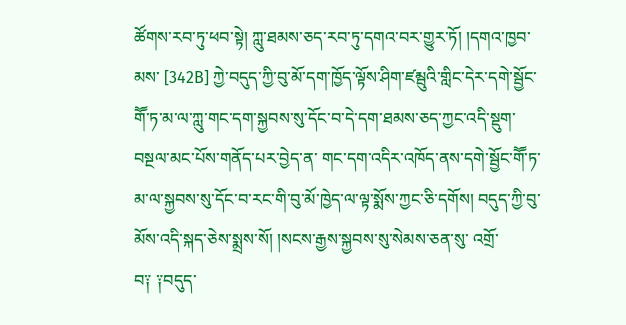ཚོགས་རབ་ཏུ་ཕབ་སྟེ། ཀླུ་ཐམས་ཅད་རབ་ཏུ་དགའ་བར་གྱུར་ཏོ། །དགའ་ཁྱབ་མས་ [342B] ཀྱེ་བདུད་ཀྱི་བུ་མོ་དག་ཁྱོད་ལྟོས་ཤིག་ཛམྦུའི་གླིང་དེར་དགེ་སྦྱོང་གཽ་ཏ་མ་ལ་ཀླུ་གང་དག་སྐྱབས་སུ་དོང་བ་དེ་དག་ཐམས་ཅད་ཀྱང་འདི་སྡུག་བསྔལ་མང་པོས་གནོད་པར་བྱེད་ན་ གང་དག་འདིར་འཁོད་ནས་དགེ་སྦྱོང་གཽ་ཏ་མ་ལ་སྐྱབས་སུ་དོང་བ་རང་གི་བུ་མོ་ཁྱེད་ལ་ལྟ་སྨོས་ཀྱང་ཅི་དགོས། བདུད་ཀྱི་བུ་མོས་འདི་སྐད་ཅེས་སྨྲས་སོ། །སངས་རྒྱས་སྐྱབས་སུ་སེམས་ཅན་སུ་ འགྲོ་བ༑ ༑བདུད་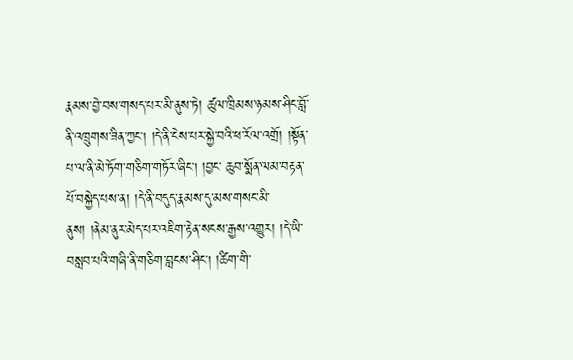རྣམས་བྱེ་བས་གསད་པར་མི་ནུས་ཏེ། ཚུལ་ཁྲིམས་ཉམས་ཤིང་བློ་ནི་འཁྲུགས་ཟིན་ཀྱང། །དེ་ནི་ངེས་པར་སྐྱེ་བའི་ཕ་རོལ་འགྲོ། །སྟོན་པ་ལ་ནི་མེ་ཏོག་གཅིག་གཏོར་ཞིང། །བྱང་ ཆུབ་སྨོན་ལམ་བརྟན་པོ་བསྐྱེད་པས་ན། །དེ་ནི་བདུད་རྣམས་དུ་མས་གསང་མི་ནུས། །ནེམ་ནུར་མེད་པར་འཇིག་རྟེན་སངས་རྒྱས་འགྱུར། །དེ་ཡི་བསླབ་པའི་གཞི་ནི་གཅིག་བླངས་ཤིང། །ཚིག་གི་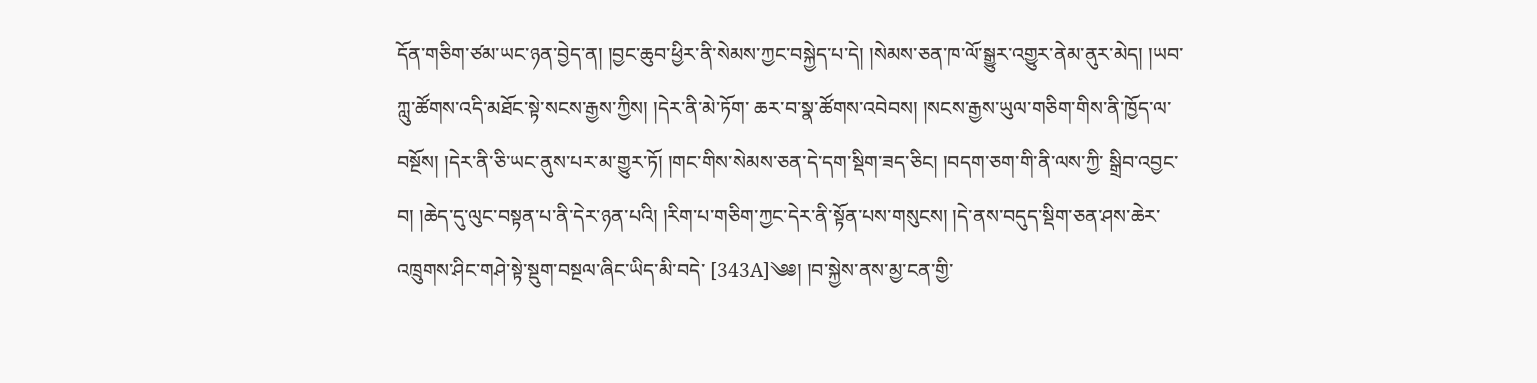དོན་གཅིག་ཙམ་ཡང་ཉན་བྱེད་ན། །བྱང་ཆུབ་ཕྱིར་ནི་སེམས་ཀྱང་བསྐྱེད་པ་དེ། །སེམས་ཅན་ཁ་ལོ་སྒྱུར་འགྱུར་ནེམ་ནུར་མེད། །ཡབ་ཀླུ་ཚོགས་འདི་མཐོང་སྟེ་སངས་རྒྱས་ཀྱིས། །དེར་ནི་མེ་ཏོག་ ཆར་བ་སྣ་ཚོགས་འབེབས། །སངས་རྒྱས་ཡུལ་གཅིག་གིས་ནི་ཁྱོད་ལ་བསྔོས། །དེར་ནི་ཅི་ཡང་ནུས་པར་མ་གྱུར་ཏོ། །གང་གིས་སེམས་ཅན་དེ་དག་སྡིག་ཟད་ཅིང། །བདག་ཅག་གི་ནི་ལས་ཀྱི་ སྒྲིབ་འབྱང་བ། །ཆེད་དུ་ལུང་བསྟན་པ་ནི་དེར་ཉན་པའི། །རིག་པ་གཅིག་ཀྱང་དེར་ནི་སྟོན་པས་གསུངས། །དེ་ནས་བདུད་སྡིག་ཅན་ཤས་ཆེར་འཁྲུགས་ཤིང་གཤེ་སྟེ་སྡུག་བསྔལ་ཞིང་ཡིད་མི་བདེ་ [343A]༄༅། །བ་སྐྱེས་ནས་མྱ་ངན་གྱི་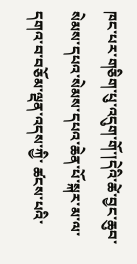ཁང་པར་གཅིག་པུ་འདུག་གོ་།དེའི་ཚེ་བྱང་ཆུབ་སེམས་དཔའ་སེམས་དཔའ་ཆེན་པོ་སྐར་མ་ལ་དགའ་བ་བཅོམ་ལྡན་འདས་ཀྱི་ ཚངས་པའི་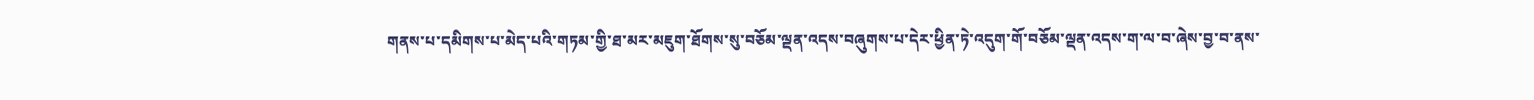གནས་པ་དམིགས་པ་མེད་པའི་གཏམ་གྱི་ཐ་མར་མཇུག་ཐོགས་སུ་བཅོམ་ལྡན་འདས་བཞུགས་པ་དེར་ཕྱིན་ཏེ་འདུག་གོ་བཅོམ་ལྡན་འདས་ག་ལ་བ་ཞེས་བྱ་བ་ནས་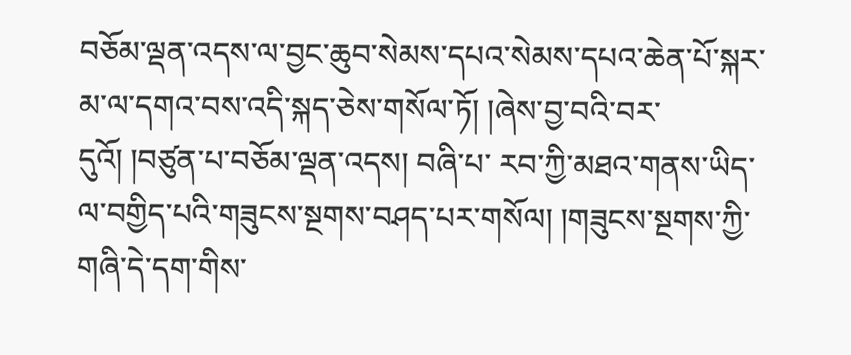བཅོམ་ལྡན་འདས་ལ་བྱང་ཆུབ་སེམས་དཔའ་སེམས་དཔའ་ཆེན་པོ་སྐར་མ་ལ་དགའ་བས་འདི་སྐད་ཅེས་གསོལ་ཏོ། །ཞེས་བྱ་བའི་བར་དུའོ། །བཙུན་པ་བཅོམ་ལྡན་འདས། བཞི་པ་ རབ་ཀྱི་མཐའ་གནས་ཡིད་ལ་བགྱིད་པའི་གཟུངས་སྔགས་བཤད་པར་གསོལ། །གཟུངས་སྔགས་ཀྱི་གཞི་དེ་དག་གིས་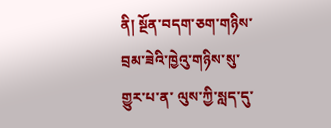ནི། སྔོན་བདག་ཅག་གཉིས་བྲམ་ཟེའི་ཁྱེའུ་གཉིས་སུ་གྱུར་པ་ན་ ལུས་ཀྱི་སླད་དུ་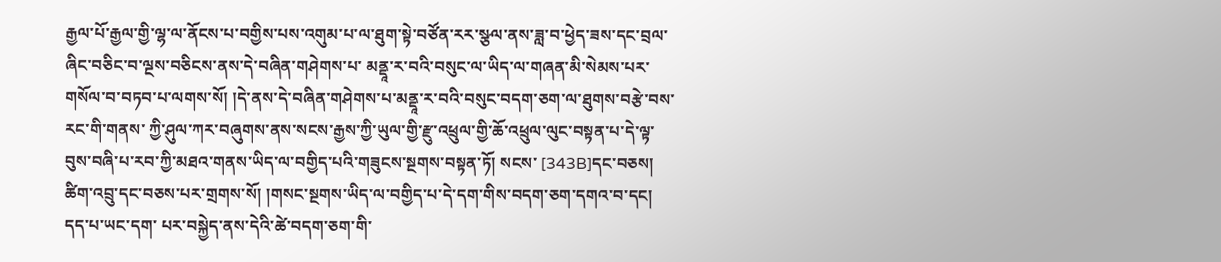རྒྱལ་པོ་རྒྱལ་གྱི་ལྷ་ལ་ནོངས་པ་བགྱིས་པས་འགུམ་པ་ལ་ཐུག་སྟེ་བཙོན་རར་སྩལ་ནས་ཟླ་བ་ཕྱེད་ཟས་དང་བྲལ་ཞིང་བཅིང་བ་ལྔས་བཅིངས་ནས་དེ་བཞིན་གཤེགས་པ་ མནྡཱ་ར་བའི་བསུང་ལ་ཡིད་ལ་གཞན་མི་སེམས་པར་གསོལ་བ་བཏབ་པ་ལགས་སོ། །དེ་ནས་དེ་བཞིན་གཤེགས་པ་མནྡཱ་ར་བའི་བསུང་བདག་ཅག་ལ་ཐུགས་བརྩེ་བས་རང་གི་གནས་ ཀྱི་ཤུལ་ཀར་བཞུགས་ནས་སངས་རྒྱས་ཀྱི་ཡུལ་གྱི་རྫུ་འཕྲུལ་གྱི་ཆོ་འཕྲུལ་ལུང་བསྟན་པ་དེ་ལྟ་བུས་བཞི་པ་རབ་ཀྱི་མཐའ་གནས་ཡིད་ལ་བགྱིད་པའི་གཟུངས་སྔགས་བསྟན་ཏོ། སངས་ [343B]དང་བཅས། ཚིག་འབྲུ་དང་བཅས་པར་གྲགས་སོ། །གསང་སྔགས་ཡིད་ལ་བགྱིད་པ་དེ་དག་གིས་བདག་ཅག་དགའ་བ་དང། དད་པ་ཡང་དག་ པར་བསྐྱེད་ནས་དེའི་ཚེ་བདག་ཅག་གི་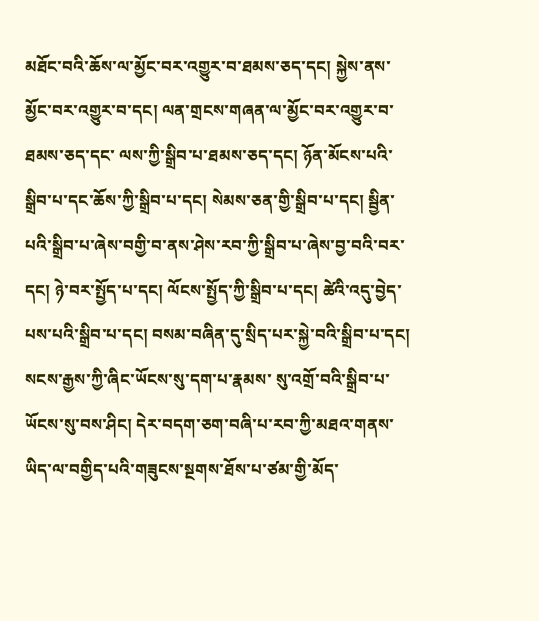མཐོང་བའི་ཆོས་ལ་མྱོང་བར་འགྱུར་བ་ཐམས་ཅད་དང། སྐྱེས་ནས་མྱོང་བར་འགྱུར་བ་དང། ལན་གྲངས་གཞན་ལ་མྱོང་བར་འགྱུར་བ་ཐམས་ཅད་དང་ ལས་ཀྱི་སྒྲིབ་པ་ཐམས་ཅད་དང། ཉོན་མོངས་པའི་སྒྲིབ་པ་དང་ཆོས་ཀྱི་སྒྲིབ་པ་དང། སེམས་ཅན་གྱི་སྒྲིབ་པ་དང། སྦྱིན་པའི་སྒྲིབ་པ་ཞེས་བགྱི་བ་ནས་ཤེས་རབ་ཀྱི་སྒྲིབ་པ་ཞེས་བྱ་བའི་བར་ དང། ཉེ་བར་སྤྱོད་པ་དང། ལོངས་སྤྱོད་ཀྱི་སྒྲིབ་པ་དང། ཚེའི་འདུ་བྱེད་པས་པའི་སྒྲིབ་པ་དང། བསམ་བཞིན་དུ་སྲིད་པར་སྐྱེ་བའི་སྒྲིབ་པ་དང། སངས་རྒྱས་ཀྱི་ཞིང་ཡོངས་སུ་དག་པ་རྣམས་ སུ་འགྲོ་བའི་སྒྲིབ་པ་ཡོངས་སུ་བས་ཤིང། དེར་བདག་ཅག་བཞི་པ་རབ་ཀྱི་མཐའ་གནས་ཡིད་ལ་བགྱིད་པའི་གཟུངས་སྔགས་ཐོས་པ་ཙམ་གྱི་མོད་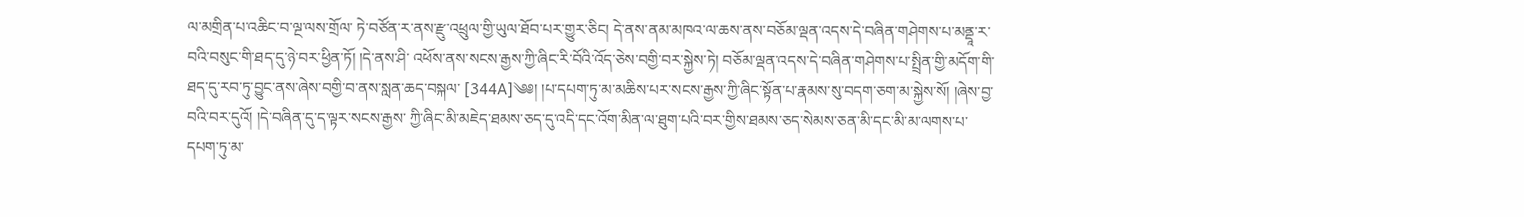ལ་མགྲིན་པ་འཆིང་བ་ལྔ་ལས་གྲོལ་ ཏེ་བཙོན་ར་ནས་རྫུ་འཕྲུལ་གྱི་ཡུལ་ཐོབ་པར་གྱུར་ཅིང། དེ་ནས་ནམ་མཁའ་ལ་ཆས་ནས་བཅོམ་ལྡན་འདས་དེ་བཞིན་གཤེགས་པ་མནྡཱ་ར་བའི་བསུང་གི་ཐད་དུ་ཉེ་བར་ཕྱིན་ཏོ། །དེ་ནས་ཤི་ འཕོས་ནས་སངས་རྒྱས་ཀྱི་ཞིང་རི་བོའི་འོད་ཅེས་བགྱི་བར་སྐྱེས་ཏེ། བཅོམ་ལྡན་འདས་དེ་བཞིན་གཤེགས་པ་སྤྲིན་གྱི་མདོག་གི་ཐད་དུ་རབ་ཏུ་བྱུང་ནས་ཞེས་བགྱི་བ་ནས་སླན་ཆད་བསྐལ་ [344A]༄༅། །པ་དཔག་ཏུ་མ་མཆིས་པར་སངས་རྒྱས་ཀྱི་ཞིང་སྟོན་པ་རྣམས་སུ་བདག་ཅག་མ་སྐྱེས་སོ། །ཞེས་བྱ་བའི་བར་དུའོ། །དེ་བཞིན་དུ་ད་ལྟར་སངས་རྒྱས་ ཀྱི་ཞིང་མི་མཇེད་ཐམས་ཅད་དུ་འདི་དང་འོག་མིན་ལ་ཐུག་པའི་བར་གྱིས་ཐམས་ཅད་སེམས་ཅན་མི་དང་མི་མ་ལགས་པ་དཔག་ཏུ་མ་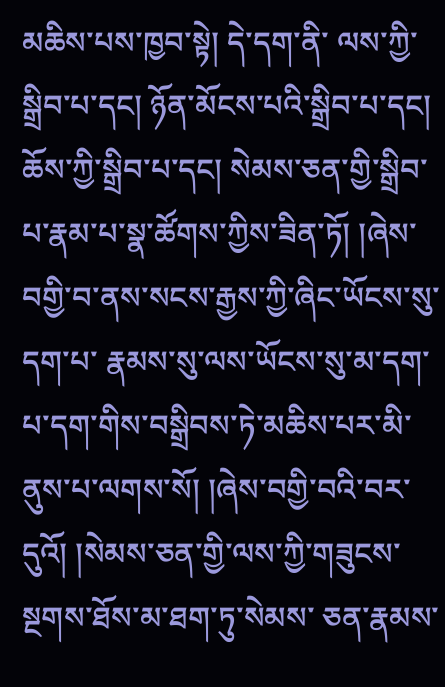མཆིས་པས་ཁྱབ་སྟེ། དེ་དག་ནི་ ལས་ཀྱི་སྒྲིབ་པ་དང། ཉོན་མོངས་པའི་སྒྲིབ་པ་དང། ཆོས་ཀྱི་སྒྲིབ་པ་དང། སེམས་ཅན་གྱི་སྒྲིབ་པ་རྣམ་པ་སྣ་ཚོགས་ཀྱིས་ཟིན་ཏོ། །ཞེས་བགྱི་བ་ནས་སངས་རྒྱས་ཀྱི་ཞིང་ཡོངས་སུ་དག་པ་ རྣམས་སུ་ལས་ཡོངས་སུ་མ་དག་པ་དག་གིས་བསྒྲིབས་ཏེ་མཆིས་པར་མི་ནུས་པ་ལགས་སོ། །ཞེས་བགྱི་བའི་བར་དུའོ། །སེམས་ཅན་གྱི་ལས་ཀྱི་གཟུངས་སྔགས་ཐོས་མ་ཐག་ཏུ་སེམས་ ཅན་རྣམས་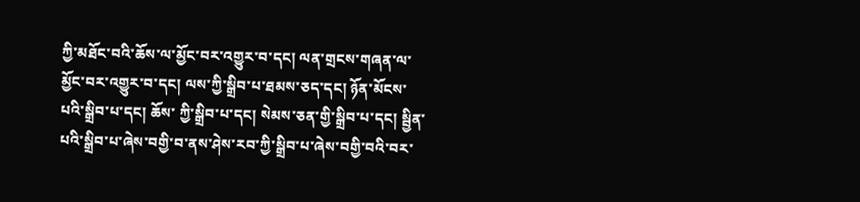ཀྱི་མཐོང་བའི་ཆོས་ལ་མྱོང་བར་འགྱུར་བ་དང། ལན་གྲངས་གཞན་ལ་མྱོང་བར་འགྱུར་བ་དང། ལས་ཀྱི་སྒྲིབ་པ་ཐམས་ཅད་དང། ཉོན་མོངས་པའི་སྒྲིབ་པ་དང། ཆོས་ ཀྱི་སྒྲིབ་པ་དང། སེམས་ཅན་གྱི་སྒྲིབ་པ་དང། སྦྱིན་པའི་སྒྲིབ་པ་ཞེས་བགྱི་བ་ནས་ཤེས་རབ་ཀྱི་སྒྲིབ་པ་ཞེས་བགྱི་བའི་བར་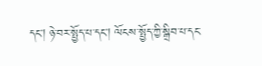དང། ཉེ་བར་སྤྱོད་པ་དང། ལོངས་སྤྱོད་ཀྱི་སྒྲིབ་པ་དང་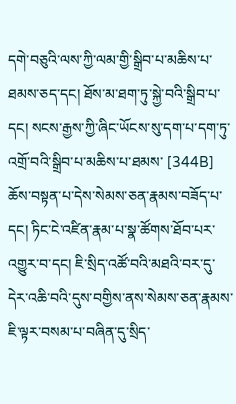དགེ་བཅུའི་ལས་ཀྱི་ལམ་གྱི་སྒྲིབ་པ་མཆིས་པ་ཐམས་ཅད་དང། ཐོས་མ་ཐག་ཏུ་སྐྱེ་བའི་སྒྲིབ་པ་དང། སངས་རྒྱས་ཀྱི་ཞིང་ཡོངས་སུ་དག་པ་དག་ཏུ་འགྲོ་བའི་སྒྲིབ་པ་མཆིས་པ་ཐམས་ [344B] ཆོས་བསྟན་པ་དེས་སེམས་ཅན་རྣམས་བཟོད་པ་དང། ཏིང་ངེ་འཛིན་རྣམ་པ་སྣ་ཚོགས་ཐོབ་པར་འགྱུར་བ་དང། ཇི་སྲིད་འཚོ་བའི་མཐའི་བར་དུ་ དེར་འཆི་བའི་དུས་བགྱིས་ནས་སེམས་ཅན་རྣམས་ཇི་ལྟར་བསམ་པ་བཞིན་དུ་སྲིད་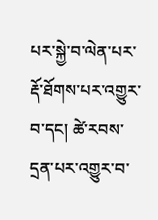པར་སྐྱེ་བ་ལེན་པར་རྡོ་ཐོགས་པར་འགྱུར་བ་དང། ཚེ་རབས་དྲན་པར་འགྱུར་བ་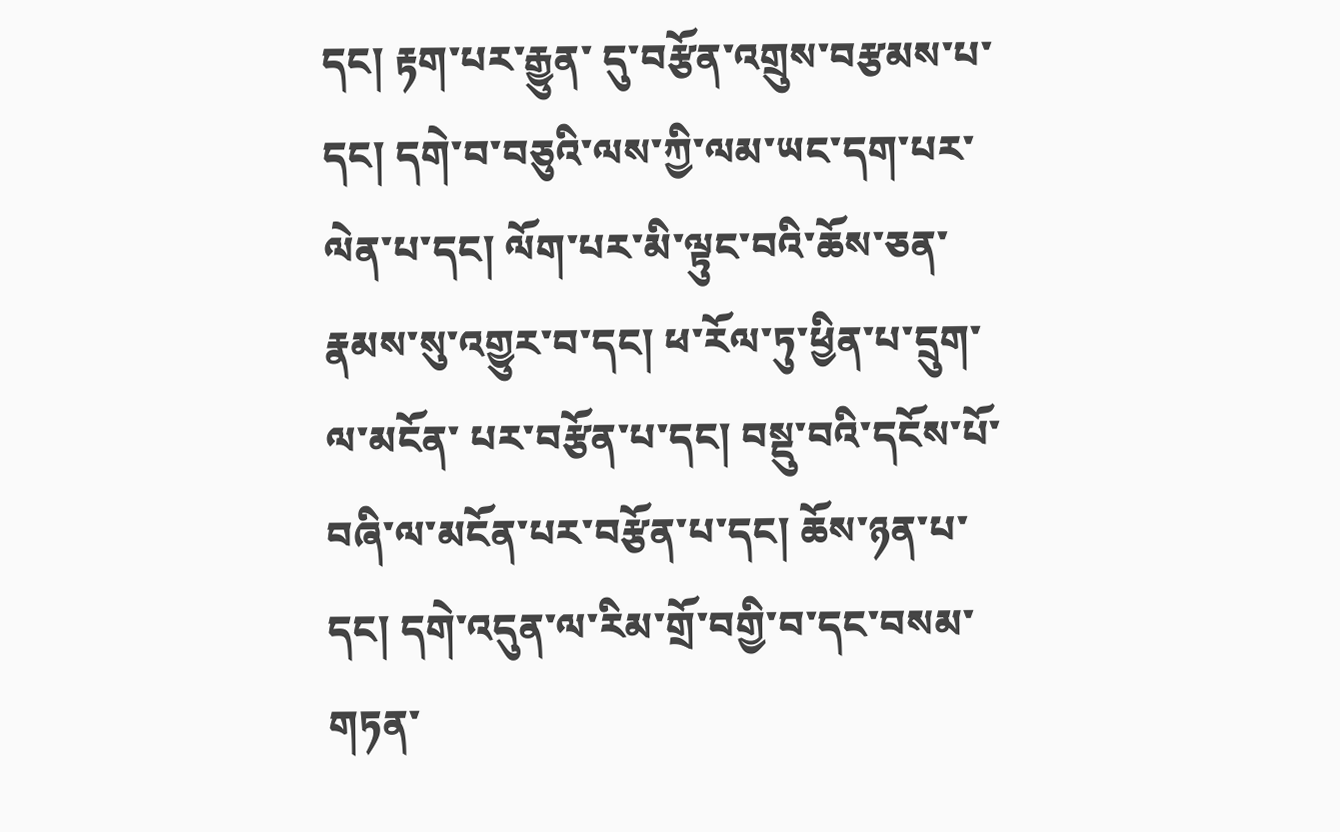དང། རྟག་པར་རྒྱུན་ དུ་བརྩོན་འགྲུས་བརྩམས་པ་དང། དགེ་བ་བཅུའི་ལས་ཀྱི་ལམ་ཡང་དག་པར་ལེན་པ་དང། ལོག་པར་མི་ལྟུང་བའི་ཆོས་ཅན་རྣམས་སུ་འགྱུར་བ་དང། ཕ་རོལ་ཏུ་ཕྱིན་པ་དྲུག་ལ་མངོན་ པར་བརྩོན་པ་དང། བསྡུ་བའི་དངོས་པོ་བཞི་ལ་མངོན་པར་བརྩོན་པ་དང། ཆོས་ཉན་པ་དང། དགེ་འདུན་ལ་རིམ་གྲོ་བགྱི་བ་དང་བསམ་གཏན་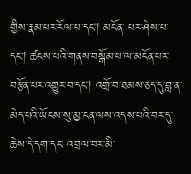གྱིས་རྣམ་པར་རོལ་པ་དང། མངོན་ པར་ཤེས་པ་དང། ཚངས་པའི་གནས་བསྒོམ་པ་ལ་མངོན་པར་བརྩོན་པར་འགྱུར་བ་དང། འགྲོ་བ་ཐམས་ཅད་དུ་བླ་ན་མེད་པའི་ཡོངས་སུ་མྱ་ངན་ལས་འདས་པའི་བར་དུ་ཆེས་དེ་དག་དང་ འབྲལ་བར་མི་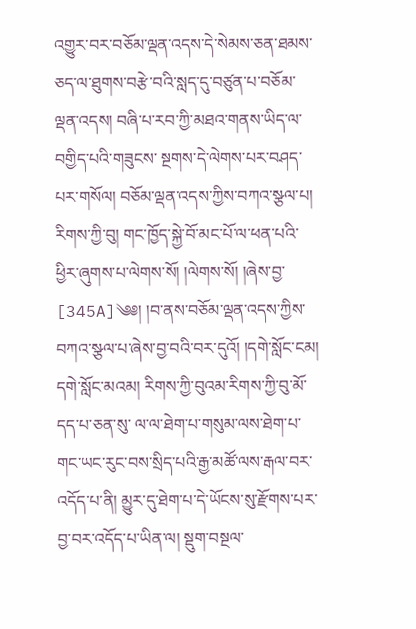འགྱུར་བར་བཅོམ་ལྡན་འདས་དེ་སེམས་ཅན་ཐམས་ཅད་ལ་ཐུགས་བརྩེ་བའི་སླད་དུ་བཙུན་པ་བཅོམ་ལྡན་འདས། བཞི་པ་རབ་ཀྱི་མཐའ་གནས་ཡིད་ལ་བགྱིད་པའི་གཟུངས་ སྔགས་དེ་ལེགས་པར་བཤད་པར་གསོལ། བཅོམ་ལྡན་འདས་ཀྱིས་བཀའ་སྩལ་པ། རིགས་ཀྱི་བུ། གང་ཁྱོད་སྐྱེ་བོ་མང་པོ་ལ་ཕན་པའི་ཕྱིར་ཞུགས་པ་ལེགས་སོ། །ལེགས་སོ། །ཞེས་བྱ་ [345A]༄༅། །བ་ནས་བཅོམ་ལྡན་འདས་ཀྱིས་བཀའ་སྩལ་པ་ཞེས་བྱ་བའི་བར་དུའོ། །དགེ་སློང་ངམ། དགེ་སློང་མའམ། རིགས་ཀྱི་བུའམ་རིགས་ཀྱི་བུ་མོ་དད་པ་ཅན་སུ་ ལ་ལ་ཐེག་པ་གསུམ་ལས་ཐེག་པ་གང་ཡང་རུང་བས་སྲིད་པའི་རྒྱ་མཚོ་ལས་རྒལ་བར་འདོད་པ་ནི། མྱུར་དུ་ཐེག་པ་དེ་ཡོངས་སུ་རྫོགས་པར་བྱ་བར་འདོད་པ་ཡིན་ལ། སྡུག་བསྔལ་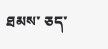ཐམས་ ཅད་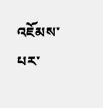འཇོམས་པར་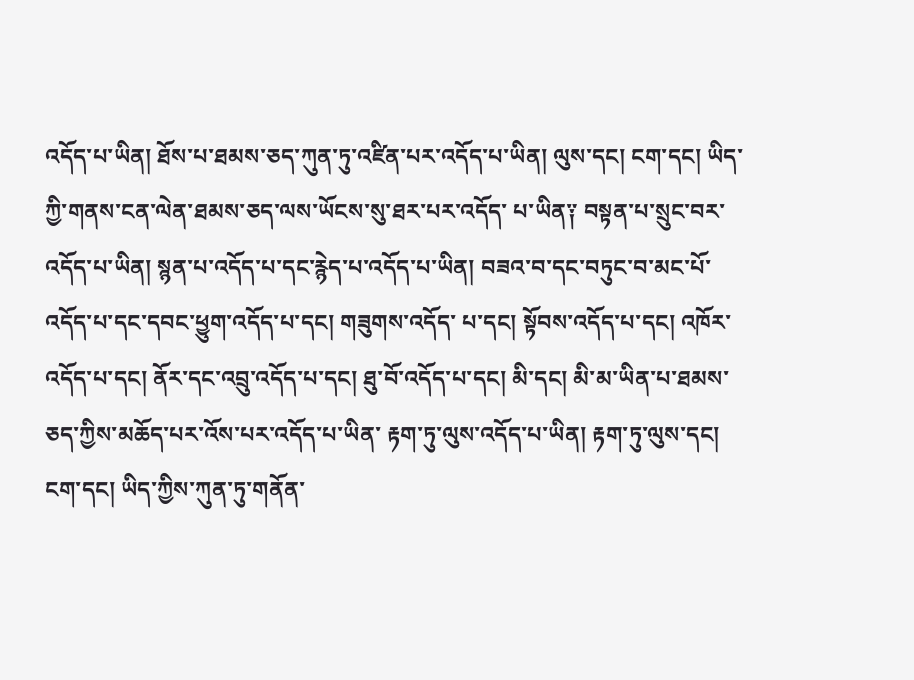འདོད་པ་ཡིན། ཐོས་པ་ཐམས་ཅད་ཀུན་ཏུ་འཛིན་པར་འདོད་པ་ཡིན། ལུས་དང། ངག་དང། ཡིད་ཀྱི་གནས་ངན་ལེན་ཐམས་ཅད་ལས་ཡོངས་སུ་ཐར་པར་འདོད་ པ་ཡིན༑ བསྟན་པ་སྲུང་བར་འདོད་པ་ཡིན། སྙན་པ་འདོད་པ་དང་རྙེད་པ་འདོད་པ་ཡིན། བཟའ་བ་དང་བཏུང་བ་མང་པོ་འདོད་པ་དང་དབང་ཕྱུག་འདོད་པ་དང། གཟུགས་འདོད་ པ་དང། སྟོབས་འདོད་པ་དང། འཁོར་འདོད་པ་དང། ནོར་དང་འབྲུ་འདོད་པ་དང། ཐུ་བོ་འདོད་པ་དང། མི་དང། མི་མ་ཡིན་པ་ཐམས་ཅད་ཀྱིས་མཆོད་པར་འོས་པར་འདོད་པ་ཡིན་ རྟག་ཏུ་ལུས་འདོད་པ་ཡིན། རྟག་ཏུ་ལུས་དང། ངག་དང། ཡིད་ཀྱིས་ཀུན་ཏུ་གནོན་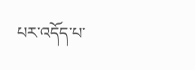པར་འདོད་པ་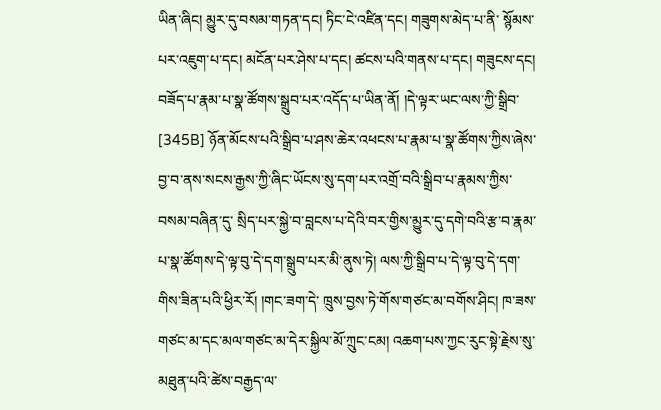ཡིན་ཞིང། མྱུར་དུ་བསམ་གཏན་དང། ཏིང་ངེ་འཛིན་དང། གཟུགས་མེད་པ་ནི་ སྙོམས་པར་འཇུག་པ་དང། མངོན་པར་ཤེས་པ་དང། ཚངས་པའི་གནས་པ་དང། གཟུངས་དང། བཟོད་པ་རྣམ་པ་སྣ་ཚོགས་སྒྲུབ་པར་འདོད་པ་ཡིན་ནོ། །དེ་ལྟར་ཡང་ལས་ཀྱི་སྒྲིབ་ [345B] ཉོན་མོངས་པའི་སྒྲིབ་པ་ཤས་ཆེར་འཕངས་པ་རྣམ་པ་སྣ་ཚོགས་ཀྱིས་ཞེས་བྱ་བ་ནས་སངས་རྒྱས་ཀྱི་ཞིང་ཡོངས་སུ་དག་པར་འགྲོ་བའི་སྒྲིབ་པ་རྣམས་ཀྱིས་བསམ་བཞིན་དུ་ སྲིད་པར་སྐྱེ་བ་བླངས་པ་དེའི་བར་གྱིས་མྱུར་དུ་དགེ་བའི་རྩ་བ་རྣམ་པ་སྣ་ཚོགས་དེ་ལྟ་བུ་དེ་དག་སྒྲུབ་པར་མི་ནུས་ཏེ། ལས་ཀྱི་སྒྲིབ་པ་དེ་ལྟ་བུ་དེ་དག་གིས་ཟིན་པའི་ཕྱིར་རོ། །གང་ཟག་དེ་ ཁྲུས་བྱས་ཏེ་གོས་གཙང་མ་བགོས་ཤིང། ཁ་ཟས་གཙང་མ་དང་མལ་གཙང་མ་དེར་སྐྱིལ་མོ་ཀྲུང་ངམ། འཆག་པས་ཀྱང་རུང་སྟེ་རྗེས་སུ་མཐུན་པའི་ཚེས་བརྒྱད་ལ་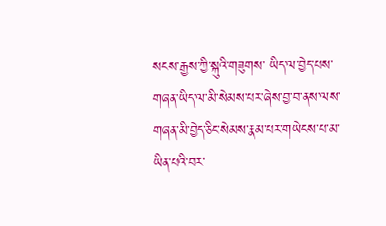སངས་རྒྱས་ཀྱི་སྐུའི་གཟུགས་ ཡིད་ལ་བྱེད་པས་གཞན་ཡིད་ལ་མི་སེམས་པར་ཞེས་བྱ་བ་ནས་ལས་གཞན་མི་བྱེད་ཅིང་སེམས་རྣམ་པར་གཡེངས་པ་མ་ཡིན་པའི་བར་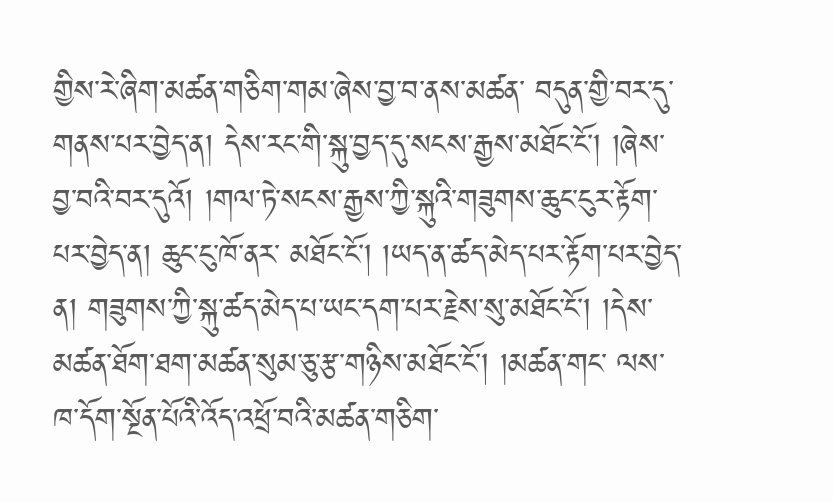གྱིས་རེ་ཞིག་མཚན་གཅིག་གམ་ཞེས་བྱ་བ་ནས་མཚན་ བདུན་གྱི་བར་དུ་གནས་པར་བྱེད་ན། དེས་རང་གི་སྐུ་བྱད་དུ་སངས་རྒྱས་མཐོང་ངོ། །ཞེས་བྱ་བའི་བར་དུའོ། །གལ་ཏེ་སངས་རྒྱས་ཀྱི་སྐུའི་གཟུགས་ཆུང་ངུར་རྟོག་པར་བྱེད་ན། ཆུང་ངུ་ཁོ་ནར་ མཐོང་ངོ། །ཡད་ན་ཚད་མེད་པར་རྟོག་པར་བྱེད་ན། གཟུགས་ཀྱི་སྐུ་ཚད་མེད་པ་ཡང་དག་པར་རྗེས་སུ་མཐོང་ངོ། །དེས་མཚན་ཐོག་ཐག་མཚན་སུམ་ཅུ་རྩ་གཉིས་མཐོང་ངོ། །མཚན་གང་ ལས་ཁ་དོག་སྔོན་པོའི་འོད་འཕྲོ་བའི་མཚན་གཅིག་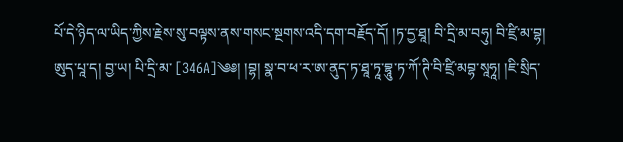པོ་དེ་ཉིད་ལ་ཡིད་ཀྱིས་རྗེས་སུ་བལྟས་ནས་གསང་སྔགས་འདི་དག་བརྗོད་དོ། །ཏ་དྱ་ཐཱ། བི་དྲི་མ་བཧུ། བི་ཛྲི་མ་བྷ། ཨུད་པཱ་ད། བྱ་ཡ། པི་དྲི་མ་ [346A]༄༅། །བྷ། སྣ་བ་ཕ་ར་ཨ་ནུད་ཏ་ཐཱ་ཏཱ་བྷཱུ་ཏ་ཀོ་ཊི་བི་ཛྲི་མབྷ་སཱཧཱ། །ཇི་སྲིད་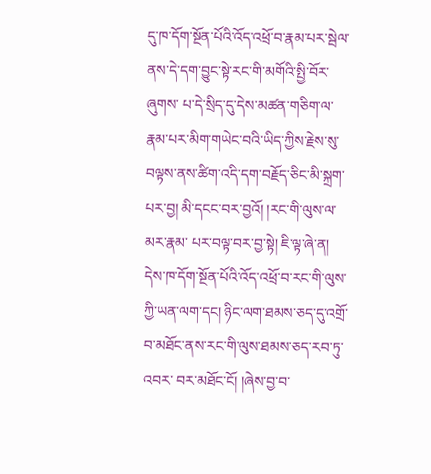དུ་ཁ་དོག་སྔོན་པོའི་འོད་འཕྲོ་བ་རྣམ་པར་སྦེལ་ནས་དེ་དག་བྱུང་སྟེ་རང་གི་མགོའི་སྤྱི་བོར་ཞུགས་ པ་དེ་སྲིད་དུ་དེས་མཚན་གཅིག་ལ་རྣམ་པར་མིག་གཡེང་བའི་ཡིད་ཀྱིས་རྗེས་སུ་བལྟས་ནས་ཚིག་འདི་དག་བརྗོད་ཅིང་མི་སྐྲག་པར་བྱ། མི་དངང་བར་བྱའོ། །རང་གི་ལུས་ལ་མར་རྣམ་ པར་བལྟ་བར་བྱ་སྟེ། ཇི་ལྟ་ཞེ་ན། དེས་ཁ་དོག་སྔོན་པོའི་འོད་འཕྲོ་བ་རང་གི་ལུས་ཀྱི་ཡན་ལག་དང། ཉིང་ལག་ཐམས་ཅད་དུ་འགྲོ་བ་མཐོང་ནས་རང་གི་ལུས་ཐམས་ཅད་རབ་ཏུ་འབར་ བར་མཐོང་ངོ། །ཞེས་བྱ་བ་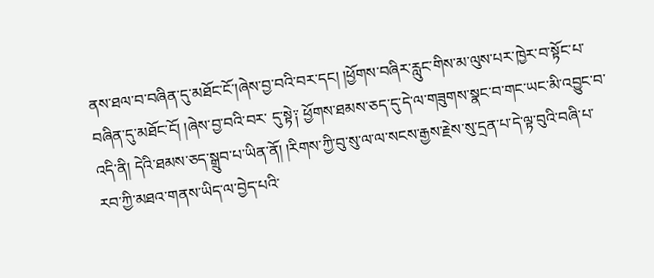ནས་ཐལ་བ་བཞིན་དུ་མཐོང་ངོ་།ཞེས་བྱ་བའི་བར་དང། །ཕྱོགས་བཞིར་རླུང་གིས་མ་ལུས་པར་ཁྱེར་བ་སྟོང་པ་བཞིན་དུ་མཐོང་ངོ། །ཞེས་བྱ་བའི་བར་ དུ་སྟེ༑ ཕྱོགས་ཐམས་ཅད་དུ་དེ་ལ་གཟུགས་སྣང་བ་གང་ཡང་མི་འབྱུང་བ་འདི་ནི། དེའི་ཐམས་ཅད་སྒྲུབ་པ་ཡིན་ནོ། །རིགས་ཀྱི་བུ་སུ་ལ་ལ་སངས་རྒྱས་རྗེས་སུ་དྲན་པ་དེ་ལྟ་བུའི་བཞི་པ་ རབ་ཀྱི་མཐའ་གནས་ཡིད་ལ་བྱེད་པའི་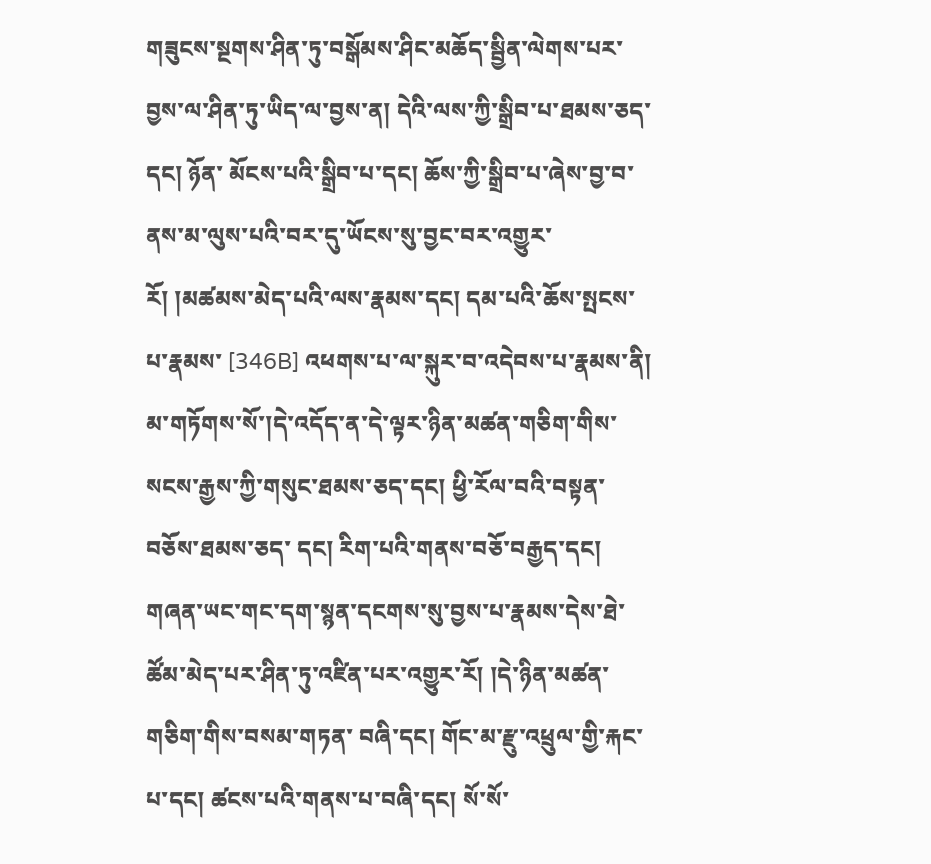གཟུངས་སྔགས་ཤིན་ཏུ་བསྒོམས་ཤིང་མཆོད་སྦྱིན་ལེགས་པར་བྱས་ལ་ཤིན་ཏུ་ཡིད་ལ་བྱས་ན། དེའི་ལས་ཀྱི་སྒྲིབ་པ་ཐམས་ཅད་དང། ཉོན་ མོངས་པའི་སྒྲིབ་པ་དང། ཆོས་ཀྱི་སྒྲིབ་པ་ཞེས་བྱ་བ་ནས་མ་ལུས་པའི་བར་དུ་ཡོངས་སུ་བྱང་བར་འགྱུར་རོ། །མཚམས་མེད་པའི་ལས་རྣམས་དང། དམ་པའི་ཆོས་སྤངས་པ་རྣམས་ [346B] འཕགས་པ་ལ་སྐུར་བ་འདེབས་པ་རྣམས་ནི། མ་གཏོགས་སོ་།དེ་འདོད་ན་དེ་ལྟར་ཉིན་མཚན་གཅིག་གིས་སངས་རྒྱས་ཀྱི་གསུང་ཐམས་ཅད་དང། ཕྱི་རོལ་བའི་བསྟན་བཅོས་ཐམས་ཅད་ དང། རིག་པའི་གནས་བཅོ་བརྒྱད་དང། གཞན་ཡང་གང་དག་སྙན་དངགས་སུ་བྱས་པ་རྣམས་དེས་ཐེ་ཚོམ་མེད་པར་ཤིན་ཏུ་འཛིན་པར་འགྱུར་རོ། །དེ་ཉིན་མཚན་གཅིག་གིས་བསམ་གཏན་ བཞི་དང། གོང་མ་རྫུ་འཕྲུལ་གྱི་རྐང་པ་དང། ཚངས་པའི་གནས་པ་བཞི་དང། སོ་སོ་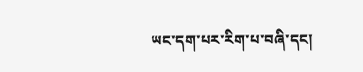ཡང་དག་པར་རིག་པ་བཞི་དང།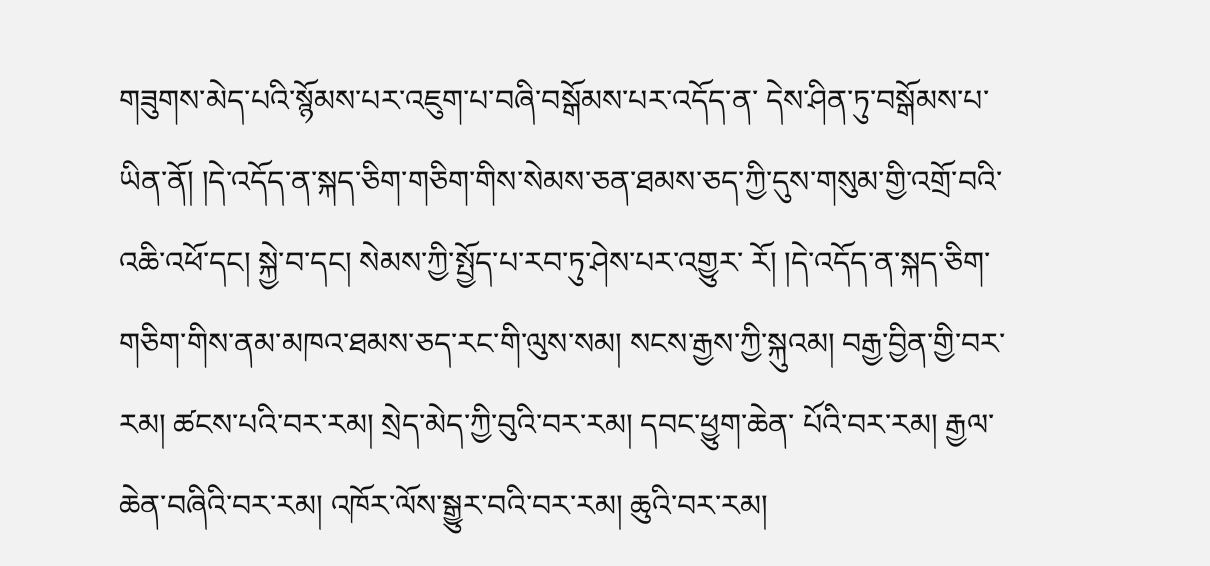གཟུགས་མེད་པའི་སྙོམས་པར་འཇུག་པ་བཞི་བསྒོམས་པར་འདོད་ན་ དེས་ཤིན་ཏུ་བསྒོམས་པ་ཡིན་ནོ། །དེ་འདོད་ན་སྐད་ཅིག་གཅིག་གིས་སེམས་ཅན་ཐམས་ཅད་ཀྱི་དུས་གསུམ་གྱི་འགྲོ་བའི་འཆི་འཕོ་དང། སྐྱེ་བ་དང། སེམས་ཀྱི་སྤྱོད་པ་རབ་ཏུ་ཤེས་པར་འགྱུར་ རོ། །དེ་འདོད་ན་སྐད་ཅིག་གཅིག་གིས་ནམ་མཁའ་ཐམས་ཅད་རང་གི་ལུས་སམ། སངས་རྒྱས་ཀྱི་སྐུའམ། བརྒྱ་བྱིན་གྱི་བར་རམ། ཚངས་པའི་བར་རམ། སྲེད་མེད་ཀྱི་བུའི་བར་རམ། དབང་ཕྱུག་ཆེན་ པོའི་བར་རམ། རྒྱལ་ཆེན་བཞིའི་བར་རམ། འཁོར་ལོས་སྒྱུར་བའི་བར་རམ། ཆུའི་བར་རམ།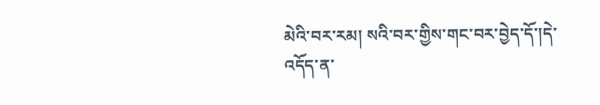མེའི་བར་རམ། སའི་བར་གྱིས་གང་བར་བྱེད་དོ་།དེ་འདོད་ན་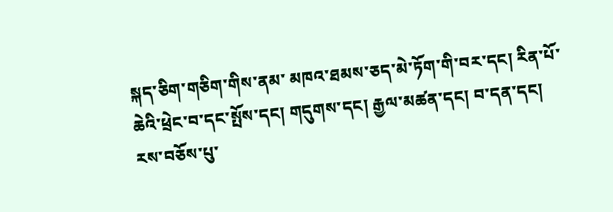སྐད་ཅིག་གཅིག་གིས་ནམ་ མཁའ་ཐམས་ཅད་མེ་ཏོག་གི་བར་དང། རིན་པོ་ཆེའི་ཕྲེང་བ་དང་སྤོས་དང། གདུགས་དང། རྒྱལ་མཚན་དང། བ་དན་དང། རས་བཅོས་པུ་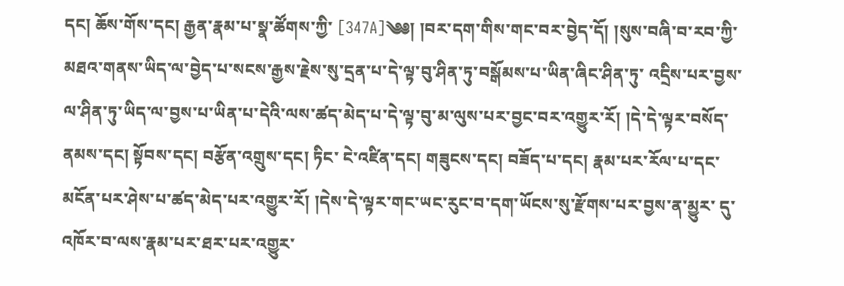དང། ཆོས་གོས་དང། རྒྱན་རྣམ་པ་སྣ་ཚོགས་ཀྱི་ [347A]༄༅། །བར་དག་གིས་གང་བར་བྱེད་དོ། །སུས་བཞི་བ་རབ་ཀྱི་མཐའ་གནས་ཡིད་ལ་བྱེད་པ་སངས་རྒྱས་རྗེས་སུ་དྲན་པ་དེ་ལྟ་བུ་ཤིན་ཏུ་བསྒོམས་པ་ཡིན་ཞིང་ཤིན་ཏུ་ འདྲིས་པར་བྱས་ལ་ཤིན་ཏུ་ཡིད་ལ་བྱས་པ་ཡིན་པ་དེའི་ལས་ཚད་མེད་པ་དེ་ལྟ་བུ་མ་ལུས་པར་བྱང་བར་འགྱུར་རོ། །དེ་དེ་ལྟར་བསོད་ནམས་དང། སྟོབས་དང། བརྩོན་འགྲུས་དང། ཏིང་ ངེ་འཛིན་དང། གཟུངས་དང། བཟོད་པ་དང། རྣམ་པར་རོལ་པ་དང་མངོན་པར་ཤེས་པ་ཚད་མེད་པར་འགྱུར་རོ། །དེས་དེ་ལྟར་གང་ཡང་རུང་བ་དག་ཡོངས་སུ་རྫོགས་པར་བྱས་ན་མྱུར་ དུ་འཁོར་བ་ལས་རྣམ་པར་ཐར་པར་འགྱུར་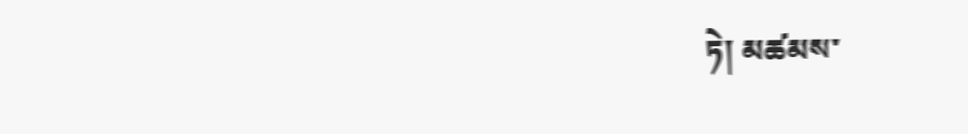ཏེ། མཚམས་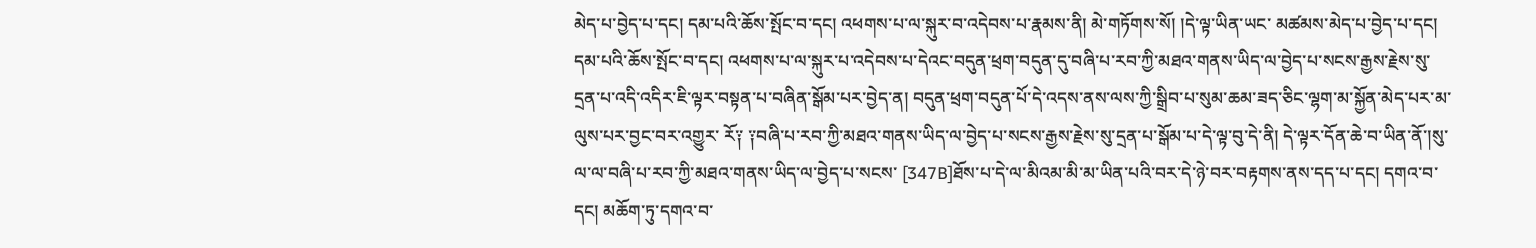མེད་པ་བྱེད་པ་དང། དམ་པའི་ཆོས་སྤོང་བ་དང། འཕགས་པ་ལ་སྐུར་བ་འདེབས་པ་རྣམས་ནི། མེ་གཏོགས་སོ། །དེ་ལྟ་ཡིན་ཡང་ མཚམས་མེད་པ་བྱེད་པ་དང། དམ་པའི་ཆོས་སྤོང་བ་དང། འཕགས་པ་ལ་སྐུར་པ་འདེབས་པ་དེའང་བདུན་ཕྲག་བདུན་དུ་བཞི་པ་རབ་ཀྱི་མཐའ་གནས་ཡིད་ལ་བྱེད་པ་སངས་རྒྱས་རྗེས་སུ་ དྲན་པ་འདི་འདིར་ཇི་ལྟར་བསྟན་པ་བཞིན་སྒོམ་པར་བྱེད་ན། བདུན་ཕྲག་བདུན་པོ་དེ་འདས་ནས་ལས་ཀྱི་སྒྲིབ་པ་སུམ་ཆམ་ཟད་ཅིང་ལྷག་མ་སྐྱོན་མེད་པར་མ་ལུས་པར་བྱང་བར་འགྱུར་ རོ༑ ༑བཞི་པ་རབ་ཀྱི་མཐའ་གནས་ཡིད་ལ་བྱེད་པ་སངས་རྒྱས་རྗེས་སུ་དྲན་པ་སྒོམ་པ་དེ་ལྟ་བུ་དེ་ནི། དེ་ལྟར་དོན་ཆེ་བ་ཡིན་ནོ་།སུ་ལ་ལ་བཞི་པ་རབ་ཀྱི་མཐའ་གནས་ཡིད་ལ་བྱེད་པ་སངས་ [347B]ཐོས་པ་དེ་ལ་མིའམ་མི་མ་ཡིན་པའི་བར་དེ་ཉེ་བར་བརྟགས་ནས་དད་པ་དང། དགའ་བ་དང། མཆོག་ཏུ་དགའ་བ་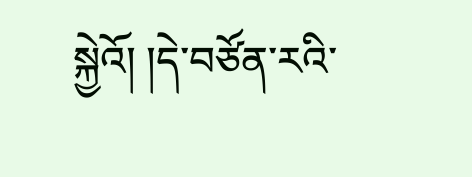སྐྱེའོ། །དེ་བཙོན་རའི་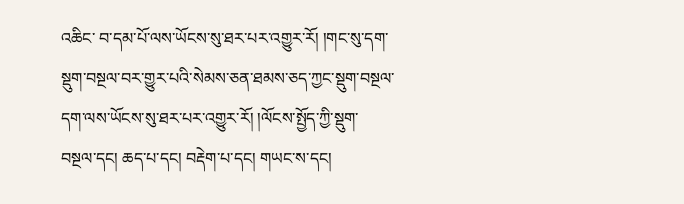འཆིང་ བ་དམ་པོ་ལས་ཡོངས་སུ་ཐར་པར་འགྱུར་རོ། །གང་སུ་དག་སྡུག་བསྔལ་བར་གྱུར་པའི་སེམས་ཅན་ཐམས་ཅད་ཀྱང་སྡུག་བསྔལ་དག་ལས་ཡོངས་སུ་ཐར་པར་འགྱུར་རོ། །ལོངས་སྤྱོད་ཀྱི་སྡུག་ བསྔལ་དང། ཆད་པ་དང། བརྡེག་པ་དང། གཡང་ས་དང།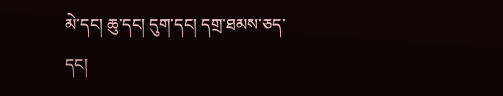མེ་དང། ཆུ་དང། དུག་དང། དགྲ་ཐམས་ཅད་དང།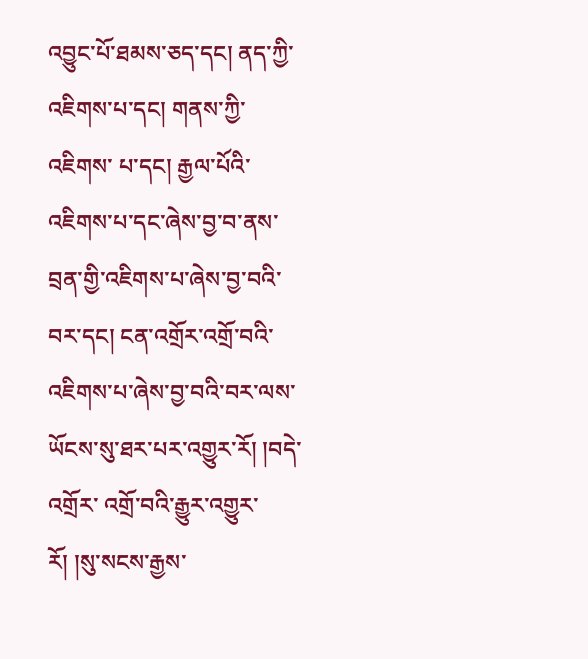འབྱུང་པོ་ཐམས་ཅད་དང། ནད་ཀྱི་འཇིགས་པ་དང། གནས་ཀྱི་འཇིགས་ པ་དང། རྒྱལ་པོའི་འཇིགས་པ་དང་ཞེས་བྱ་བ་ནས་བྲན་གྱི་འཇིགས་པ་ཞེས་བྱ་བའི་བར་དང། ངན་འགྲོར་འགྲོ་བའི་འཇིགས་པ་ཞེས་བྱ་བའི་བར་ལས་ཡོངས་སུ་ཐར་པར་འགྱུར་རོ། །བདེ་འགྲོར་ འགྲོ་བའི་རྒྱུར་འགྱུར་རོ། །སུ་སངས་རྒྱས་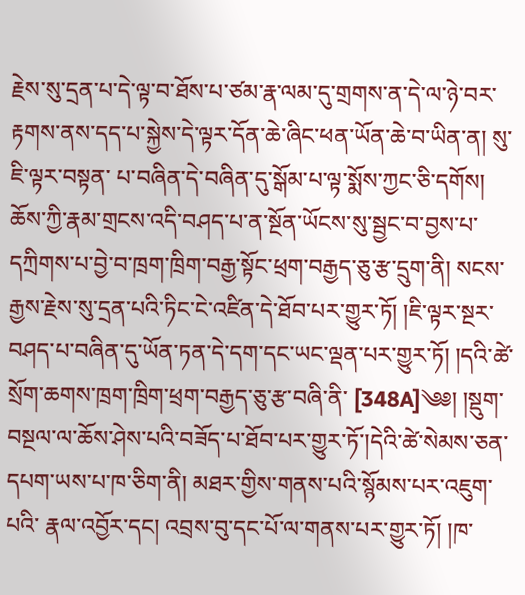རྗེས་སུ་དྲན་པ་དེ་ལྟ་བ་ཐོས་པ་ཙམ་རྣ་ལམ་དུ་གྲགས་ན་དེ་ལ་ཉེ་བར་རྟགས་ནས་དད་པ་སྐྱེས་དེ་ལྟར་དོན་ཆེ་ཞིང་ཕན་ཡོན་ཆེ་བ་ཡིན་ན། སུ་ཇི་ལྟར་བསྟན་ པ་བཞིན་དེ་བཞིན་དུ་སྒོམ་པ་ལྟ་སྨོས་ཀྱང་ཅི་དགོས། ཆོས་ཀྱི་རྣམ་གྲངས་འདི་བཤད་པ་ན་སྔོན་ཡོངས་སུ་སྦྱང་བ་བྱས་པ་དཀྲིགས་པ་བྱེ་བ་ཁྲག་ཁྲིག་བརྒྱ་སྟོང་ཕྲག་བརྒྱད་ཅུ་རྩ་དྲུག་ནི། སངས་ རྒྱས་རྗེས་སུ་དྲན་པའི་ཏིང་ངེ་འཛིན་དེ་ཐོབ་པར་གྱུར་ཏོ། །ཇི་ལྟར་སྔར་བཤད་པ་བཞིན་དུ་ཡོན་ཏན་དེ་དག་དང་ཡང་ལྡན་པར་གྱུར་ཏོ། །དའི་ཚེ་སྲོག་ཆགས་ཁྲག་ཁྲིག་ཕྲག་བརྒྱད་ཅུ་རྩ་བཞི་ནི་ [348A]༄༅། །སྡུག་བསྔལ་ལ་ཆོས་ཤེས་པའི་བཟོད་པ་ཐོབ་པར་གྱུར་ཏོ་།དེའི་ཚེ་སེམས་ཅན་དཔག་ཡས་པ་ཁ་ཅིག་ནི། མཐར་གྱིས་གནས་པའི་སྙོམས་པར་འཇུག་པའི་ རྣལ་འབྱོར་དང། འབྲས་བུ་དང་པོ་ལ་གནས་པར་གྱུར་ཏོ། །ཁ་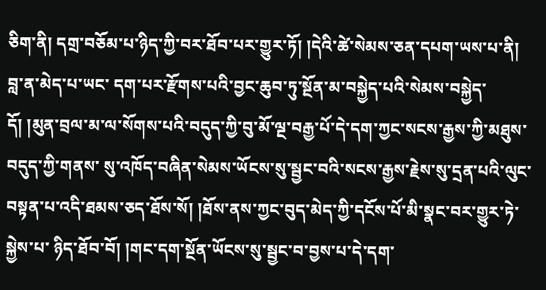ཅིག་ནི། དགྲ་བཅོམ་པ་ཉིད་ཀྱི་བར་ཐོབ་པར་གྱུར་ཏོ། །དེའི་ཚེ་སེམས་ཅན་དཔག་ཡས་པ་ནི། བླ་ན་མེད་པ་ཡང་ དག་པར་རྫོགས་པའི་བྱང་ཆུབ་ཏུ་སྔོན་མ་བསྐྱེད་པའི་སེམས་བསྐྱེད་དོ། །མུན་བྲལ་མ་ལ་སོགས་པའི་བདུད་ཀྱི་བུ་མོ་ལྔ་བརྒྱ་པོ་དེ་དག་ཀྱང་སངས་རྒྱས་ཀྱི་མཐུས་བདུད་ཀྱི་གནས་ སུ་འཁོད་བཞིན་སེམས་ཡོངས་སུ་སྦྱང་བའི་སངས་རྒྱས་རྗེས་སུ་དྲན་པའི་ལུང་བསྟན་པ་འདི་ཐམས་ཅད་ཐོས་སོ། །ཐོས་ནས་ཀྱང་བུད་མེད་ཀྱི་དངོས་པོ་མི་སྣང་བར་གྱུར་ཏེ་སྐྱེས་པ་ ཉིད་ཐོབ་བོ། །གང་དག་སྔོན་ཡོངས་སུ་སྦྱང་བ་བྱས་པ་དེ་དག་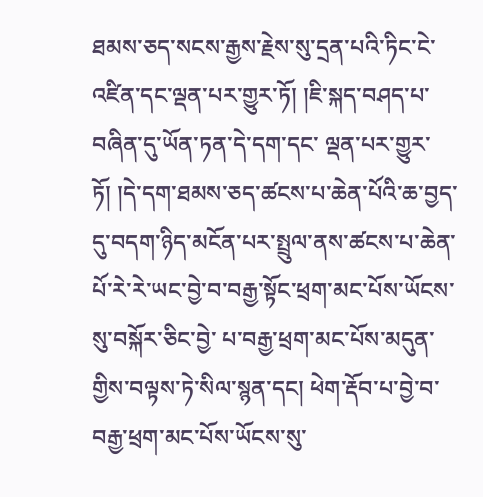ཐམས་ཅད་སངས་རྒྱས་རྗེས་སུ་དྲན་པའི་ཏིང་ངེ་འཛིན་དང་ལྡན་པར་གྱུར་ཏོ། །ཇི་སྐད་བཤད་པ་བཞིན་དུ་ཡོན་ཏན་དེ་དག་དང་ ལྡན་པར་གྱུར་ཏོ། །དེ་དག་ཐམས་ཅད་ཚངས་པ་ཆེན་པོའི་ཆ་བྱད་དུ་བདག་ཉིད་མངོན་པར་སྤྲུལ་ནས་ཚངས་པ་ཆེན་པོ་རེ་རེ་ཡང་བྱེ་བ་བརྒྱ་སྟོང་ཕྲག་མང་པོས་ཡོངས་སུ་བསྐོར་ཅིང་བྱེ་ པ་བརྒྱ་ཕྲག་མང་པོས་མདུན་གྱིས་བལྟས་ཏེ་སིལ་སྙན་དང། ཕེག་རྡོབ་པ་བྱེ་བ་བརྒྱ་ཕྲག་མང་པོས་ཡོངས་སུ་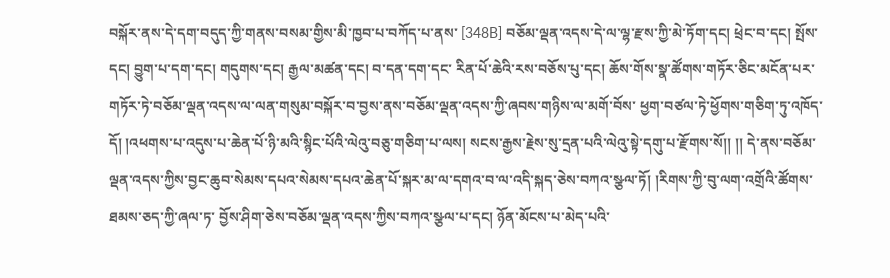བསྐོར་ནས་དེ་དག་བདུད་ཀྱི་གནས་བསམ་གྱིས་མི་ཁྱབ་པ་བཀོད་པ་ནས་ [348B] བཅོམ་ལྡན་འདས་དེ་ལ་ལྷ་རྫས་ཀྱི་མེ་ཏོག་དང། ཕྲེང་བ་དང། སྤོས་དང། བྱུག་པ་དག་དང། གདུགས་དང། རྒྱལ་མཚན་དང། བ་དན་དག་དང་ རིན་པོ་ཆེའི་རས་བཅོས་པུ་དང། ཆོས་གོས་སྣ་ཚོགས་གཏོར་ཅིང་མངོན་པར་གཏོར་ཏེ་བཅོམ་ལྡན་འདས་ལ་ལན་གསུམ་བསྐོར་བ་བྱས་ནས་བཅོམ་ལྡན་འདས་ཀྱི་ཞབས་གཉིས་ལ་མགོ་བོས་ ཕྱག་བཙལ་ཏེ་ཕྱོགས་གཅིག་ཏུ་འཁོད་དོ། །འཕགས་པ་འདུས་པ་ཆེན་པོ་ཉི་མའི་སྙིང་པོའི་ལེའུ་བཅུ་གཅིག་པ་ལས། སངས་རྒྱས་རྗེས་སུ་དྲན་པའི་ལེའུ་སྟེ་དགུ་པ་རྫོགས་སོ།། །། དེ་ནས་བཅོམ་ལྡན་འདས་ཀྱིས་བྱང་ཆུབ་སེམས་དཔའ་སེམས་དཔའ་ཆེན་པོ་སྐར་མ་ལ་དགའ་བ་ལ་འདི་སྐད་ཅེས་བཀའ་སྩལ་ཏོ། །རིགས་ཀྱི་བུ་ལག་འགྲོའི་ཚོགས་ཐམས་ཅད་ཀྱི་ཞལ་ཏ་ བྱོས་ཤིག་ཅེས་བཅོམ་ལྡན་འདས་ཀྱིས་བཀའ་སྩལ་པ་དང། ཉོན་མོངས་པ་མེད་པའི་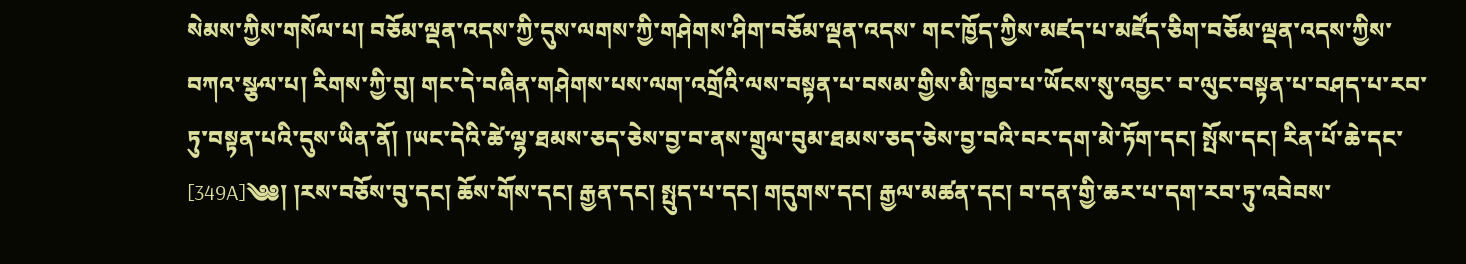སེམས་ཀྱིས་གསོལ་པ། བཅོམ་ལྡན་འདས་ཀྱི་དུས་ལགས་ཀྱི་གཤེགས་ཤིག་བཅོམ་ལྡན་འདས་ གང་ཁྱོད་ཀྱིས་མཛད་པ་མཛོད་ཅིག་བཅོམ་ལྡན་འདས་ཀྱིས་བཀའ་སྩལ་པ། རིགས་ཀྱི་བུ། གང་དེ་བཞིན་གཤེགས་པས་ལག་འགྲོའི་ལས་བསྟན་པ་བསམ་གྱིས་མི་ཁྱབ་པ་ཡོངས་སུ་འབྱང་ བ་ལུང་བསྟན་པ་བཤད་པ་རབ་ཏུ་བསྟན་པའི་དུས་ཡིན་ནོ། །ཡང་དེའི་ཚེ་ལྷ་ཐམས་ཅད་ཅེས་བྱ་བ་ནས་གྲུལ་བུམ་ཐམས་ཅད་ཅེས་བྱ་བའི་བར་དག་མེ་ཏོག་དང། སྤོས་དང། རིན་པོ་ཆེ་དང་ [349A]༄༅། །རས་བཅོས་བུ་དང། ཆོས་གོས་དང། རྒྱན་དང། སྤུད་པ་དང། གདུགས་དང། རྒྱལ་མཚན་དང། བ་དན་གྱི་ཆར་པ་དག་རབ་ཏུ་འབེབས་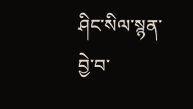ཤིང་སིལ་སྙན་ བྱེ་བ་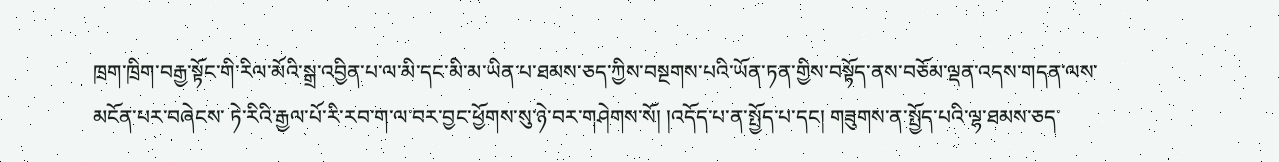ཁྲག་ཁྲིག་བརྒྱ་སྟོང་གི་རིལ་མོའི་སྒྲ་འབྱིན་པ་ལ་མི་དང་མི་མ་ཡིན་པ་ཐམས་ཅད་ཀྱིས་བསྔགས་པའི་ཡོན་ཏན་གྱིས་བསྟོད་ནས་བཅོམ་ལྡན་འདས་གདན་ལས་མངོན་པར་བཞེངས་ ཏེ་རིའི་རྒྱལ་པོ་རི་རབ་ག་ལ་བར་བྱང་ཕྱོགས་སུ་ཉེ་བར་གཤེགས་སོ། །འདོད་པ་ན་སྤྱོད་པ་དང། གཟུགས་ན་སྤྱོད་པའི་ལྷ་ཐམས་ཅད་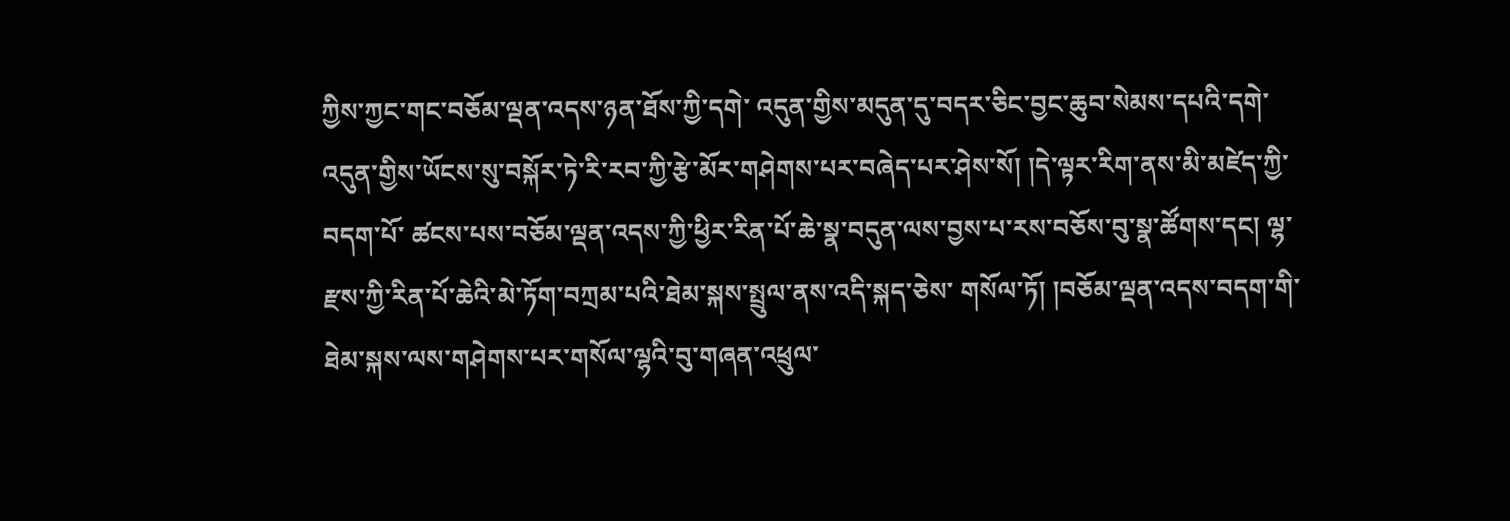ཀྱིས་ཀྱང་གང་བཅོམ་ལྡན་འདས་ཉན་ཐོས་ཀྱི་དགེ་ འདུན་གྱིས་མདུན་དུ་བདར་ཅིང་བྱང་ཆུབ་སེམས་དཔའི་དགེ་འདུན་གྱིས་ཡོངས་སུ་བསྐོར་ཏེ་རི་རབ་ཀྱི་རྩེ་མོར་གཤེགས་པར་བཞེད་པར་ཤེས་སོ། །དེ་ལྟར་རིག་ནས་མི་མཛེད་ཀྱི་བདག་པོ་ ཚངས་པས་བཅོམ་ལྡན་འདས་ཀྱི་ཕྱིར་རིན་པོ་ཆེ་སྣ་བདུན་ལས་བྱས་པ་རས་བཅོས་བུ་སྣ་ཚོགས་དང། ལྷ་རྫས་ཀྱི་རིན་པོ་ཆེའི་མེ་ཏོག་བཀྲམ་པའི་ཐེམ་སྐས་སྤྲུལ་ནས་འདི་སྐད་ཅེས་ གསོལ་ཏོ། །བཅོམ་ལྡན་འདས་བདག་གི་ཐེམ་སྐས་ལས་གཤེགས་པར་གསོལ་ལྷའི་བུ་གཞན་འཕྲུལ་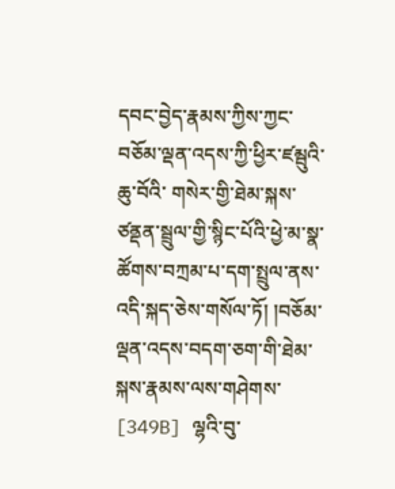དབང་བྱེད་རྣམས་ཀྱིས་ཀྱང་བཅོམ་ལྡན་འདས་ཀྱི་ཕྱིར་ཛམྦུའི་ཆུ་བོའི་ གསེར་གྱི་ཐེམ་སྐས་ཙནྡན་སྦྲུལ་གྱི་སྙིང་པོའི་ཕྱེ་མ་སྣ་ཚོགས་བཀྲམ་པ་དག་སྤྲུལ་ནས་འདི་སྐད་ཅེས་གསོལ་ཏོ། །བཅོམ་ལྡན་འདས་བདག་ཅག་གི་ཐེམ་སྐས་རྣམས་ལས་གཤེགས་ [349B] ལྷའི་བུ་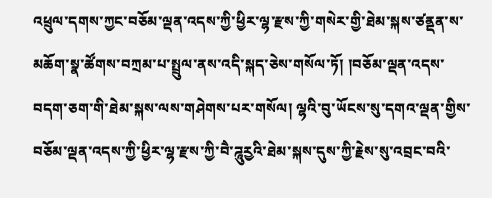འཕྲུལ་དགས་ཀྱང་བཅོམ་ལྡན་འདས་ཀྱི་ཕྱིར་ལྷ་རྫས་ཀྱི་གསེར་གྱི་ཐེམ་སྐས་ཙནྡན་ས་མཆོག་སྣ་ཚོགས་བཀྲམ་པ་སྤྲུལ་ནས་འདི་སྐད་ཅེས་གསོལ་ཏོ། །བཅོམ་ལྡན་འདས་ བདག་ཅག་གི་ཐེམ་སྐས་ལས་གཤེགས་པར་གསོལ། ལྷའི་བུ་ཡོངས་སུ་དགའ་ལྡན་གྱིས་བཅོམ་ལྡན་འདས་ཀྱི་ཕྱིར་ལྷ་རྫས་ཀྱི་བཻ་ཌཱུརྱའི་ཐེམ་སྐས་དུས་ཀྱི་རྗེས་སུ་འབྲང་བའི་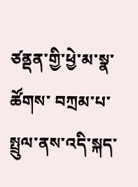ཙནྡན་གྱི་ཕྱེ་མ་སྣ་ཚོགས་ བཀྲམ་པ་སྤྲུལ་ནས་འདི་སྐད་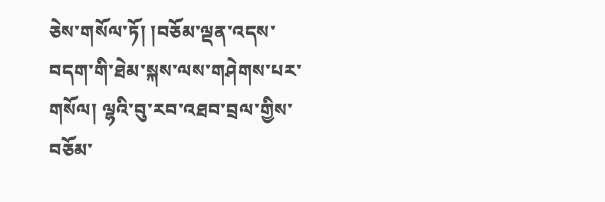ཅེས་གསོལ་ཏོ། །བཅོམ་ལྡན་འདས་བདག་གི་ཐེམ་སྐས་ལས་གཤེགས་པར་གསོལ། ལྷའི་བུ་རབ་འཐབ་བྲལ་གྱིས་བཅོམ་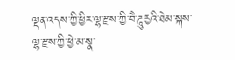ལྡན་འདས་ཀྱི་ཕྱིར་ལྷ་རྫས་ཀྱི་བཻ་ཌཱུརྱའི་ཐེམ་སྐས་ ལྷ་རྫས་ཀྱི་ཕྱེ་མ་སྣ་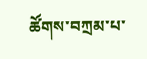ཚོགས་བཀྲམ་པ་